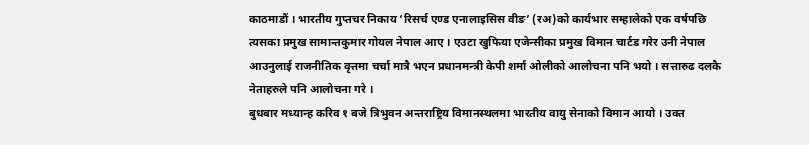काठमाडौं । भारतीय गुप्तचर निकाय ‘रिसर्च एण्ड एनालाइसिस वीङ’ (रअ)को कार्यभार सम्हालेको एक वर्षपछि त्यसका प्रमुख सामान्तकुमार गोयल नेपाल आए । एउटा खुफिया एजेन्सीका प्रमुख विमान चार्टड गरेर उनी नेपाल आउनुलाई राजनीतिक वृत्तमा चर्चा मात्रै भएन प्रधानमन्त्री केपी शर्मा ओलीको आलोचना पनि भयो । सत्तारुढ दलकै नेताहरुले पनि आलोचना गरे ।
बुधबार मध्यान्ह करिव १ बजे त्रिभुवन अन्तराष्ट्रिय विमानस्थलमा भारतीय वायु सेनाको विमान आयो । उक्त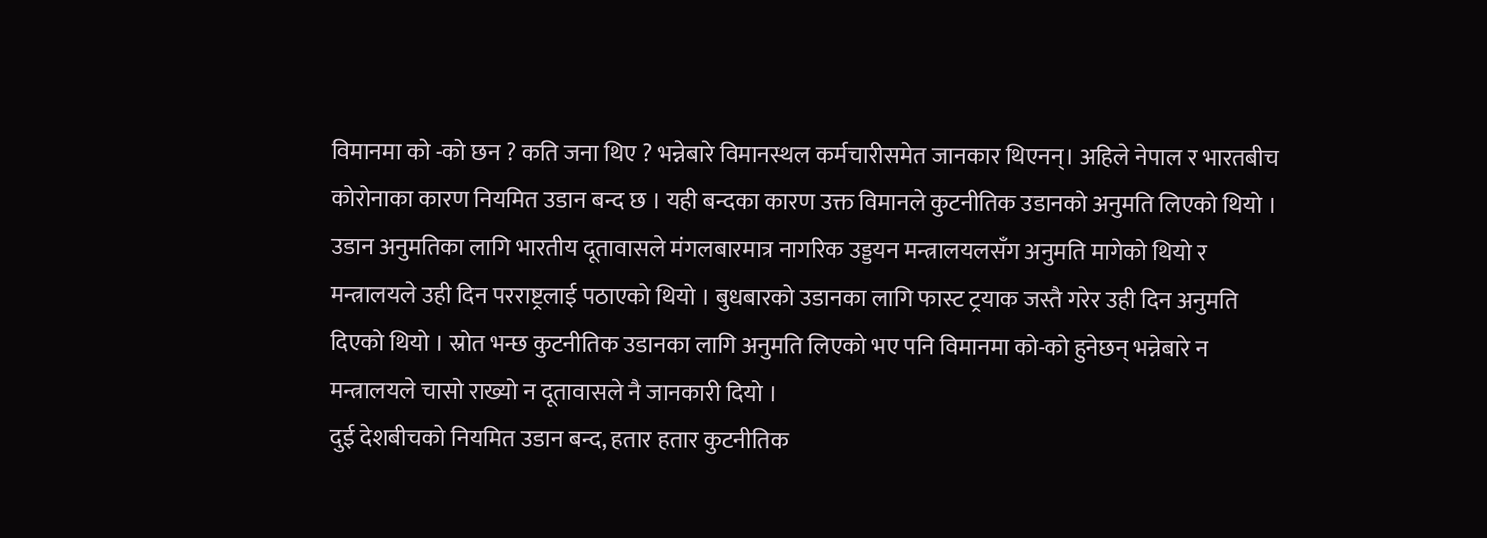विमानमा को -को छन ? कति जना थिए ? भन्नेबारे विमानस्थल कर्मचारीसमेत जानकार थिएनन्। अहिले नेपाल र भारतबीच कोरोनाका कारण नियमित उडान बन्द छ । यही बन्दका कारण उक्त विमानले कुटनीतिक उडानको अनुमति लिएको थियो । उडान अनुमतिका लागि भारतीय दूतावासले मंगलबारमात्र नागरिक उड्डयन मन्त्रालयलसँग अनुमति मागेको थियो र मन्त्रालयले उही दिन परराष्ट्रलाई पठाएको थियो । बुधबारको उडानका लागि फास्ट ट्रयाक जस्तै गरेर उही दिन अनुमति दिएको थियो । स्रोत भन्छ कुटनीतिक उडानका लागि अनुमति लिएको भए पनि विमानमा को-को हुनेछन् भन्नेबारे न मन्त्रालयले चासो राख्यो न दूतावासले नै जानकारी दियो ।
दुई देशबीचको नियमित उडान बन्द, हतार हतार कुटनीतिक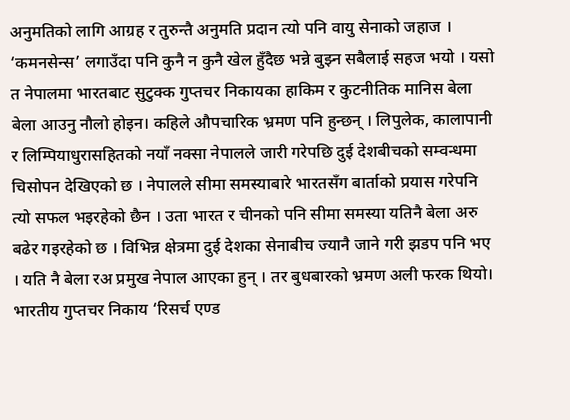अनुमतिको लागि आग्रह र तुरुन्तै अनुमति प्रदान त्यो पनि वायु सेनाको जहाज । ‘कमनसेन्स’ लगाउँदा पनि कुनै न कुनै खेल हुँदैछ भन्ने बुझ्न सबैलाई सहज भयो । यसो त नेपालमा भारतबाट सुटुक्क गुप्तचर निकायका हाकिम र कुटनीतिक मानिस बेला बेला आउनु नौलो होइन। कहिले औपचारिक भ्रमण पनि हुन्छन् । लिपुलेक, कालापानी र लिम्पियाधुरासहितको नयाँ नक्सा नेपालले जारी गरेपछि दुई देशबीचको सम्वन्धमा चिसोपन देखिएको छ । नेपालले सीमा समस्याबारे भारतसँग बार्ताको प्रयास गरेपनि त्यो सफल भइरहेको छैन । उता भारत र चीनको पनि सीमा समस्या यतिनै बेला अरु बढेर गइरहेको छ । विभिन्न क्षेत्रमा दुई देशका सेनाबीच ज्यानै जाने गरी झडप पनि भए । यति नै बेला रअ प्रमुख नेपाल आएका हुन् । तर बुधबारको भ्रमण अली फरक थियो।
भारतीय गुप्तचर निकाय ‘रिसर्च एण्ड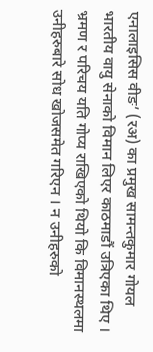एनालाइसिस वीङ’ (रअ) का प्रमुख सामन्तकुमार गोयल भारतीय वायु सेनाको विमान लिएर काठमाडौं उत्रिएका थिए । भ्रमण र परिचय यति गोप्य राखिएको थियो कि विमानस्थलमा उनीहरुबारे सोध खोजसमेत गरिएन । न उनीहरुको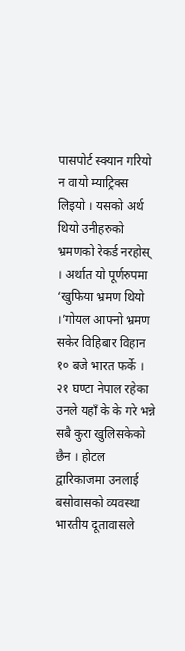पासपोर्ट स्क्यान गरियो न वायो म्याट्रिक्स लिइयो । यसको अर्थ थियो उनीहरुको भ्रमणको रेकर्ड नरहोस् । अर्थात यो पूर्णरुपमा ‘खुफिया भ्रमण थियो ।’गोयल आफ्नो भ्रमण सकेर विहिबार विहान १० बजे भारत फर्के । २१ घण्टा नेपाल रहेका उनले यहाँ के के गरे भन्ने सबै कुरा खुलिसकेको छैन । होटल द्वारिकाजमा उनलाई बसोवासको व्यवस्था भारतीय दूतावासले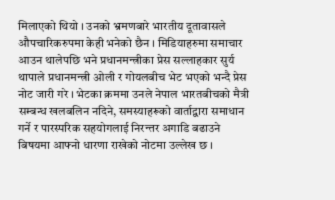मिलाएको थियो । उनको भ्रमणबारे भारतीय दूतावासले औपचारिकरुपमा केही भनेको छैन । मिडियाहरुमा समाचार आउन थालेपछि भने प्रधानमन्त्रीका प्रेस सल्लाहकार सुर्य थापाले प्रधानमन्त्री ओली र गोयलबीच भेट भएको भन्दै प्रेस नोट जारी गरे । भेटका क्रममा उनले नेपाल भारतबीचको मैत्री सम्बन्ध खलबलिन नदिने, समस्याहरूको वार्ताद्वारा समाधान गर्ने र पारस्परिक सहयोगलाई निरन्तर अगाडि बढाउने बिषयमा आफ्नो धारणा राखेको नोटमा उल्लेख छ ।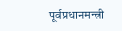पूर्वप्रधानमन्त्री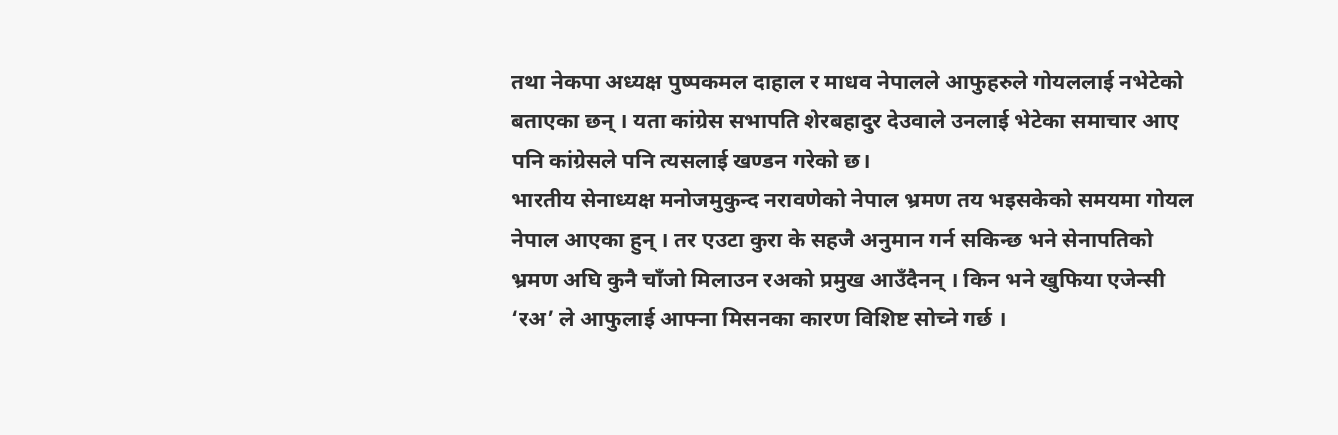तथा नेकपा अध्यक्ष पुष्पकमल दाहाल र माधव नेपालले आफुहरुले गोयललाई नभेटेको बताएका छन् । यता कांग्रेस सभापति शेरबहादुर देउवाले उनलाई भेटेका समाचार आए पनि कांग्रेसले पनि त्यसलाई खण्डन गरेको छ।
भारतीय सेनाध्यक्ष मनोजमुकुन्द नरावणेको नेपाल भ्रमण तय भइसकेको समयमा गोयल नेपाल आएका हुन् । तर एउटा कुरा के सहजै अनुमान गर्न सकिन्छ भने सेनापतिको भ्रमण अघि कुनै चाँजो मिलाउन रअको प्रमुख आउँदैनन् । किन भने खुफिया एजेन्सी ‘रअ’ ले आफुलाई आफ्ना मिसनका कारण विशिष्ट सोच्ने गर्छ ।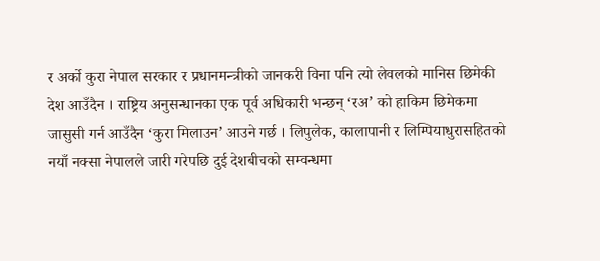र अर्को कुरा नेपाल सरकार र प्रधानमन्त्रीको जानकरी विना पनि त्यो लेवलको मानिस छिमेकी देश आउँदैन । राष्ट्रिय अनुसन्धानका एक पूर्व अधिकारी भन्छन् ‘रअ’ को हाकिम छिमेकमा जासुसी गर्न आउँदैन ‘कुरा मिलाउन’ आउने गर्छ । लिपुलेक, कालापानी र लिम्पियाधुरासहितको नयाँ नक्सा नेपालले जारी गरेपछि दुई देशबीचको सम्वन्धमा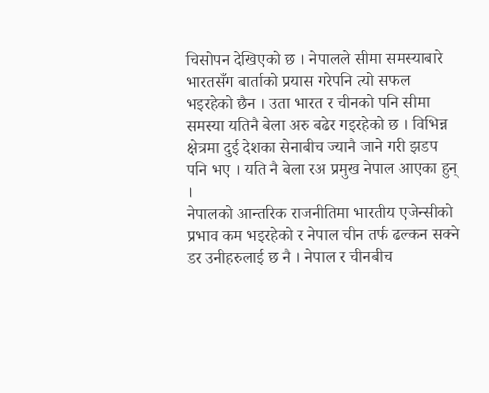चिसोपन देखिएको छ । नेपालले सीमा समस्याबारे भारतसँग बार्ताको प्रयास गरेपनि त्यो सफल भइरहेको छैन । उता भारत र चीनको पनि सीमा समस्या यतिनै बेला अरु बढेर गइरहेको छ । विभिन्न क्षेत्रमा दुई देशका सेनाबीच ज्यानै जाने गरी झडप पनि भए । यति नै बेला रअ प्रमुख नेपाल आएका हुन् ।
नेपालको आन्तरिक राजनीतिमा भारतीय एजेन्सीको प्रभाव कम भइरहेको र नेपाल चीन तर्फ ढल्कन सक्ने डर उनीहरुलाई छ नै । नेपाल र चीनबीच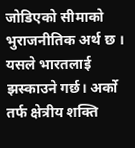जोडिएको सीमाको भुराजनीतिक अर्थ छ । यसले भारतलाई झस्काउने गर्छ। अर्को तर्फ क्षेत्रीय शक्ति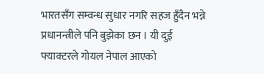भारतसँग सम्वन्ध सुधार नगरि सहज हुँदैन भन्ने प्रधानन्त्रीले पनि बुझेका छन । यी दुई फ्याक्टरले गोयल नेपाल आएको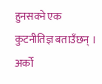हुनसक्ने एक कुटनीतिज्ञ बताउँछन् । अर्को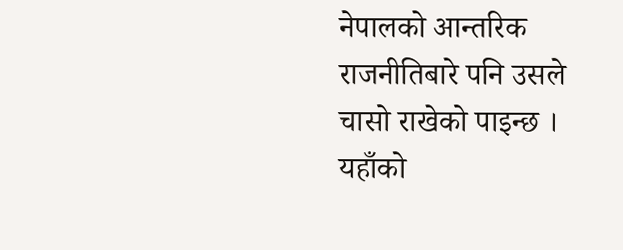नेपालको आन्तरिक राजनीतिबारे पनि उसले चासो राखेको पाइन्छ । यहाँको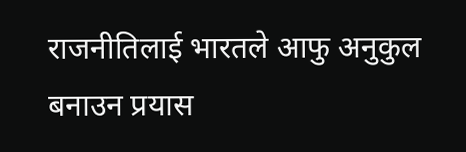राजनीतिलाई भारतले आफु अनुकुल बनाउन प्रयास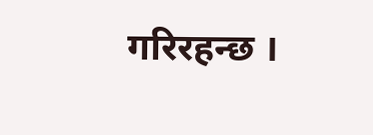गरिरहन्छ ।